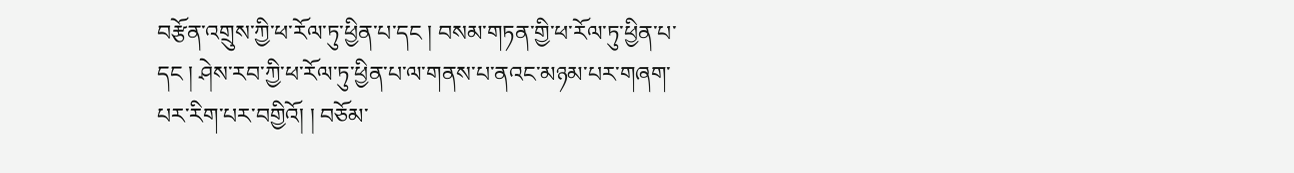བརྩོན་འགྲུས་ཀྱི་ཕ་རོལ་ཏུ་ཕྱིན་པ་དང ། བསམ་གཏན་གྱི་ཕ་རོལ་ཏུ་ཕྱིན་པ་དང ། ཤེས་རབ་ཀྱི་ཕ་རོལ་ཏུ་ཕྱིན་པ་ལ་གནས་པ་ནའང་མཉམ་པར་གཞག་པར་རིག་པར་བགྱིའོ། ། བཅོམ་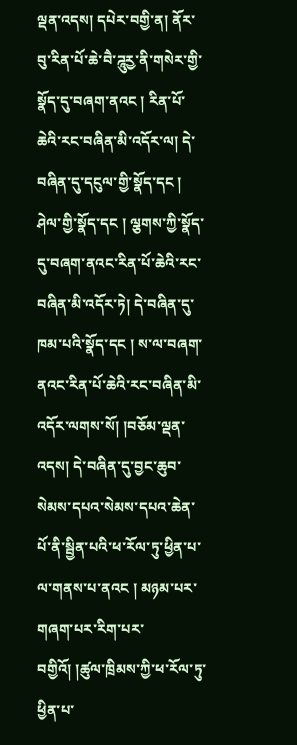ལྡན་འདས། དཔེར་བགྱི་ན། ནོར་བུ་རིན་པོ་ཆེ་བཻ་ཌཱུརྱ་ནི་གསེར་གྱི་སྣོད་དུ་བཞག་ནའང ། རིན་པོ་ཆེའི་རང་བཞིན་མི་འདོར་ལ། དེ་བཞིན་དུ་དངུལ་གྱི་སྣོད་དང ། ཤེལ་གྱི་སྣོད་དང ། ལྕགས་ཀྱི་སྣོད་དུ་བཞག་ནའང་རིན་པོ་ཆེའི་རང་བཞིན་མི་འདོར་ཏེ། དེ་བཞིན་དུ་ཁམ་པའི་སྣོད་དང ། ས་ལ་བཞག་ནའང་རིན་པོ་ཆེའི་རང་བཞིན་མི་འདོར་ལགས་སོ། །བཅོམ་ལྡན་འདས། དེ་བཞིན་དུ་བྱང་ཆུབ་སེམས་དཔའ་སེམས་དཔའ་ཆེན་པོ་ནི་སྦྱིན་པའི་ཕ་རོལ་ཏུ་ཕྱིན་པ་ལ་གནས་པ་ནའང ། མཉམ་པར་གཞག་པར་རིག་པར་བགྱིའོ། །ཚུལ་ཁྲིམས་ཀྱི་ཕ་རོལ་ཏུ་ཕྱིན་པ་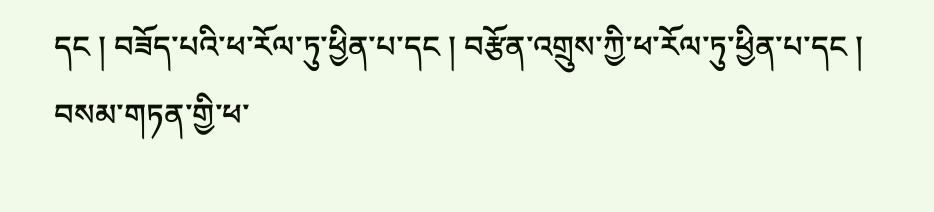དང ། བཟོད་པའི་ཕ་རོལ་ཏུ་ཕྱིན་པ་དང ། བརྩོན་འགྲུས་ཀྱི་ཕ་རོལ་ཏུ་ཕྱིན་པ་དང ། བསམ་གཏན་གྱི་ཕ་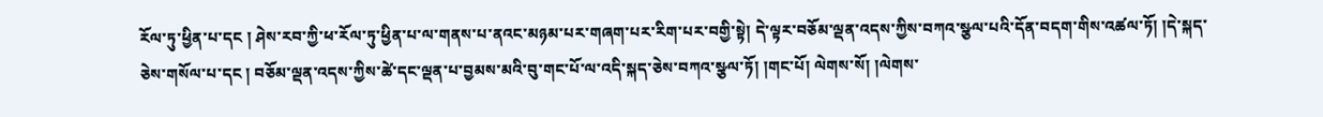རོལ་ཏུ་ཕྱིན་པ་དང ། ཤེས་རབ་ཀྱི་ཕ་རོལ་ཏུ་ཕྱིན་པ་ལ་གནས་པ་ནའང་མཉམ་པར་གཞག་པར་རིག་པར་བགྱི་སྟེ། དེ་ལྟར་བཅོམ་ལྡན་འདས་ཀྱིས་བཀའ་སྩལ་པའི་དོན་བདག་གིས་འཚལ་ཏོ། །དེ་སྐད་ཅེས་གསོལ་པ་དང ། བཅོམ་ལྡན་འདས་ཀྱིས་ཚེ་དང་ལྡན་པ་བྱམས་མའི་བུ་གང་པོ་ལ་འདི་སྐད་ཅེས་བཀའ་སྩལ་ཏོ། །གང་པོ། ལེགས་སོ། །ལེགས་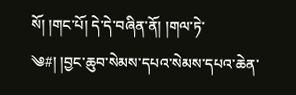སོ། །གང་པོ། དེ་དེ་བཞིན་ནོ། །གལ་ཏེ་
༄#། །བྱང་ཆུབ་སེམས་དཔའ་སེམས་དཔའ་ཆེན་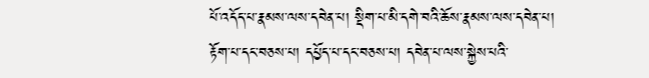པོ་འདོད་པ་རྣམས་ལས་དབེན་པ། སྡིག་པ་མི་དགེ་བའི་ཆོས་རྣམས་ལས་དབེན་པ། རྟོག་པ་དང་བཅས་པ། དཔྱོད་པ་དང་བཅས་པ། དབེན་པ་ལས་སྐྱེས་པའི་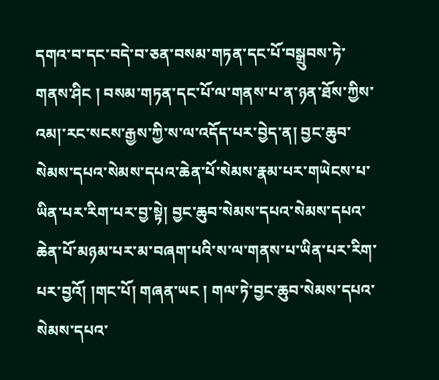དགའ་བ་དང་བདེ་བ་ཅན་བསམ་གཏན་དང་པོ་བསྒྲུབས་ཏེ་གནས་ཤིང ། བསམ་གཏན་དང་པོ་ལ་གནས་པ་ན་ཉན་ཐོས་ཀྱིས་འམ།་རང་སངས་རྒྱས་ཀྱི་ས་ལ་འདོད་པར་བྱེད་ན། བྱང་ཆུབ་སེམས་དཔའ་སེམས་དཔའ་ཆེན་པོ་སེམས་རྣམ་པར་གཡེངས་པ་ཡིན་པར་རིག་པར་བྱ་སྟེ། བྱང་ཆུབ་སེམས་དཔའ་སེམས་དཔའ་ཆེན་པོ་མཉམ་པར་མ་བཞག་པའི་ས་ལ་གནས་པ་ཡིན་པར་རིག་པར་བྱའོ། །གང་པོ། གཞན་ཡང ། གལ་ཏེ་བྱང་ཆུབ་སེམས་དཔའ་སེམས་དཔའ་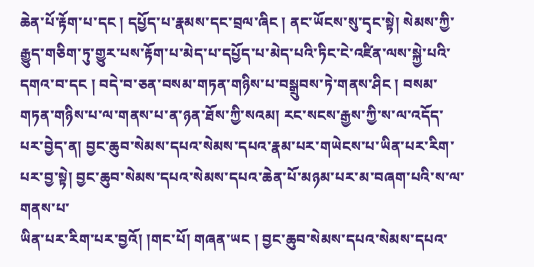ཆེན་པོ་རྟོག་པ་དང ། དཔྱོད་པ་རྣམས་དང་བྲལ་ཞིང ། ནང་ཡོངས་སུ་དྭང་སྟེ། སེམས་ཀྱི་རྒྱུད་གཅིག་ཏུ་གྱུར་པས་རྟོག་པ་མེད་པ་དཔྱོད་པ་མེད་པའི་ཏིང་ངེ་འཛིན་ལས་སྐྱེ་པའི་དགའ་བ་དང ། བདེ་བ་ཅན་བསམ་གཏན་གཉིས་པ་བསྒྲུབས་ཏེ་གནས་ཤིང ། བསམ་གཏན་གཉིས་པ་ལ་གནས་པ་ན་ཉན་ཐོས་ཀྱི་སའམ། རང་སངས་རྒྱས་ཀྱི་ས་ལ་འདོད་པར་བྱེད་ན། བྱང་ཆུབ་སེམས་དཔའ་སེམས་དཔའ་རྣམ་པར་གཡེངས་པ་ཡིན་པར་རིག་པར་བྱ་སྟེ། བྱང་ཆུབ་སེམས་དཔའ་སེམས་དཔའ་ཆེན་པོ་མཉམ་པར་མ་བཞག་པའི་ས་ལ་གནས་པ་
ཡིན་པར་རིག་པར་བྱའོ། །གང་པོ། གཞན་ཡང ། བྱང་ཆུབ་སེམས་དཔའ་སེམས་དཔའ་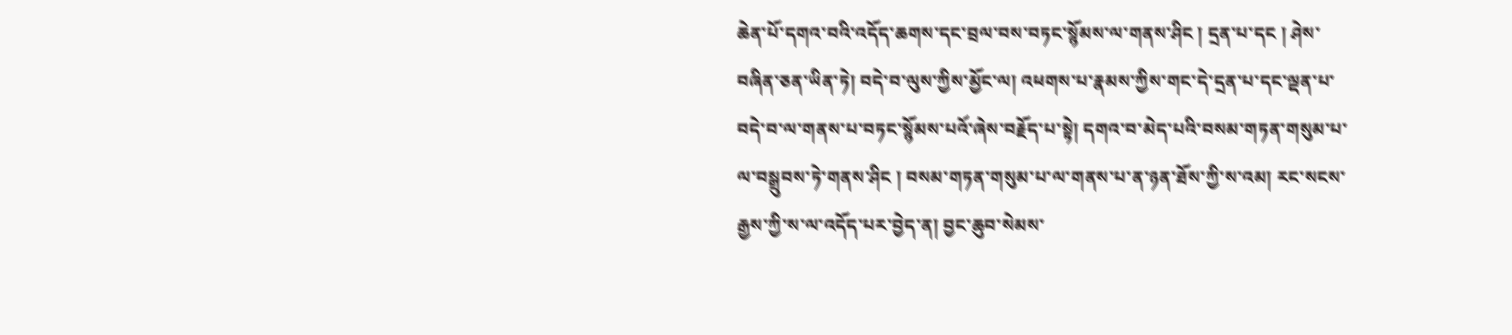ཆེན་པོ་དགའ་བའི་འདོད་ཆགས་དང་བྲལ་བས་བཏང་སྙོམས་ལ་གནས་ཤིང ། དྲན་པ་དང ། ཤེས་བཞིན་ཅན་ཡིན་ཏེ། བདེ་བ་ལུས་ཀྱིས་མྱོང་ལ། འཕགས་པ་རྣམས་ཀྱིས་གང་དེ་དྲན་པ་དང་ལྡན་པ་བདེ་བ་ལ་གནས་པ་བཏང་སྙོམས་པའོ་ཞེས་བརྗོད་པ་སྟེ། དགའ་བ་མེད་པའི་བསམ་གཏན་གསུམ་པ་ལ་བསྒྲུབས་ཏེ་གནས་ཤིང ། བསམ་གཏན་གསུམ་པ་ལ་གནས་པ་ན་ཉན་ཐོས་ཀྱི་ས་འམ། རང་སངས་རྒྱས་ཀྱི་ས་ལ་འདོད་པར་བྱེད་ན། བྱང་ཆུབ་སེམས་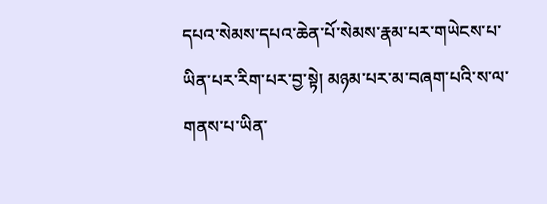དཔའ་སེམས་དཔའ་ཆེན་པོ་སེམས་རྣམ་པར་གཡེངས་པ་ཡིན་པར་རིག་པར་བྱ་སྟེ། མཉམ་པར་མ་བཞག་པའི་ས་ལ་གནས་པ་ཡིན་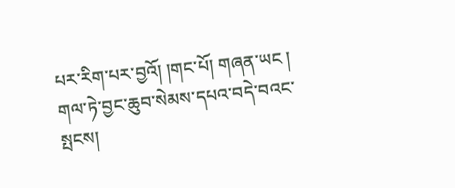པར་རིག་པར་བྱའོ། །གང་པོ། གཞན་ཡང ། གལ་ཏེ་བྱང་ཆུབ་སེམས་དཔའ་བདེ་བའང་སྤངས།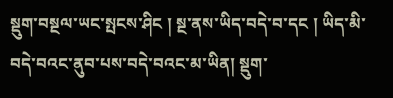སྡུག་བསྔལ་ཡང་སྤངས་ཤིང ། སྔ་ནས་ཡིད་བདེ་བ་དང ། ཡིད་མི་བདེ་བའང་ནུབ་པས་བདེ་བའང་མ་ཡིན། སྡུག་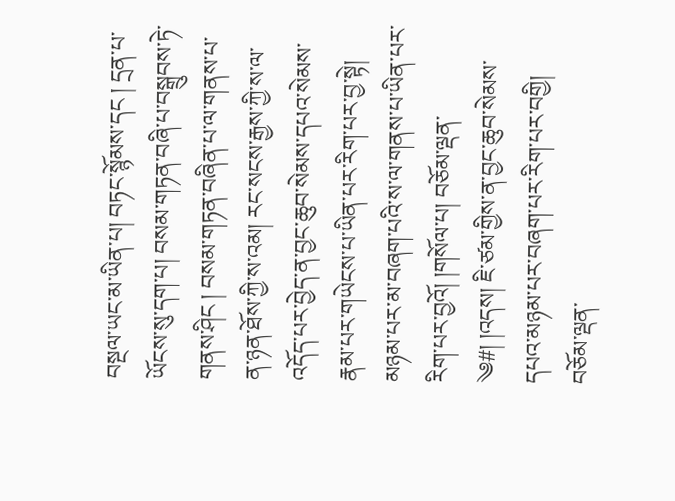བསྔལ་ཡང་མ་ཡིན་པ། བཏང་སྙོམས་དང ། དྲན་པ་ཡོངས་སུ་དག་པ། བསམ་གཏན་བཞི་པ་བསྒྲུབས་ཏེ་གནས་ཤིང ། བསམ་གཏན་བཞིན་པ་ལ་གནས་པ་ན་ཉན་ཐོས་ཀྱི་ས་འམ། རང་སངས་རྒྱས་ཀྱི་ས་ལ་འདོད་པར་བྱེད་ན་བྱང་ཆུབ་སེམས་དཔའ་སེམས་རྣམ་པར་གཡེངས་པ་ཡིན་པར་རིག་པར་བྱ་སྟེ། མཉམ་པར་མ་བཞག་པའི་ས་ལ་གནས་པ་ཡིན་པར་རིག་པར་བྱའོ། །གསོལ་པ། བཅོམ་ལྡན་
༄#། །འདས། ཇི་ཙམ་གྱིས་ན་བྱང་ཆུབ་སེམས་དཔའ་མཉམ་པར་བཞག་པར་རིག་པར་བགྱི། བཅོམ་ལྡན་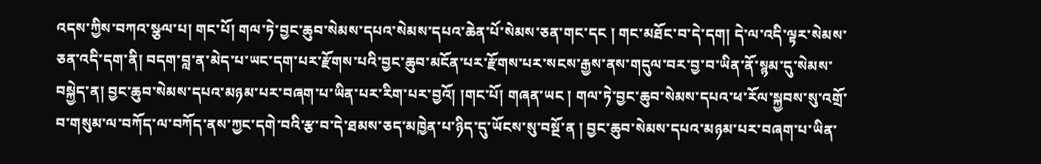འདས་ཀྱིས་བཀའ་སྩལ་པ། གང་པོ། གལ་ཏེ་བྱང་ཆུབ་སེམས་དཔའ་སེམས་དཔའ་ཆེན་པོ་སེམས་ཅན་གང་དང ། གང་མཐོང་བ་དེ་དག། དེ་ལ་འདི་ལྟར་སེམས་ཅན་འདི་དག་ནི། བདག་བླ་ན་མེད་པ་ཡང་དག་པར་རྫོགས་པའི་བྱང་ཆུབ་མངོན་པར་རྫོགས་པར་སངས་རྒྱས་ནས་གདུལ་བར་བྱ་བ་ཡིན་ནོ་སྙམ་དུ་སེམས་བསྐྱེད་ན། བྱང་ཆུབ་སེམས་དཔའ་མཉམ་པར་བཞག་པ་ཡིན་པར་རིག་པར་བྱའོ། །གང་པོ། གཞན་ཡང ། གལ་ཏེ་བྱང་ཆུབ་སེམས་དཔའ་ཕ་རོལ་སྐྱབས་སུ་འགྲོ་བ་གསུམ་ལ་བཀོད་ལ་བཀོད་ནས་ཀྱང་དགེ་བའི་རྩ་བ་དེ་ཐམས་ཅད་མཁྱེན་པ་ཉིད་དུ་ཡོངས་སུ་བསྔོ་ན ། བྱང་ཆུབ་སེམས་དཔའ་མཉམ་པར་བཞག་པ་ཡིན་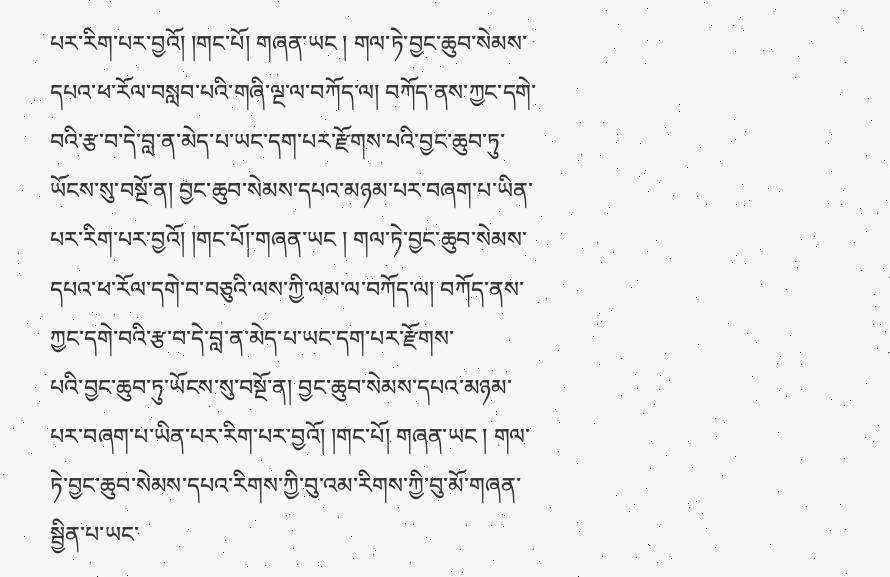པར་རིག་པར་བྱའོ། །གང་པོ། གཞན་ཡང ། གལ་ཏེ་བྱང་ཆུབ་སེམས་དཔའ་ཕ་རོལ་བསླབ་པའི་གཞི་ལྔ་ལ་བཀོད་ལ། བཀོད་ནས་ཀྱང་དགེ་བའི་རྩ་བ་དེ་བླ་ན་མེད་པ་ཡང་དག་པར་རྫོགས་པའི་བྱང་ཆུབ་ཏུ་ཡོངས་སུ་བསྔོ་ན། བྱང་ཆུབ་སེམས་དཔའ་མཉམ་པར་བཞག་པ་ཡིན་པར་རིག་པར་བྱའོ། །གང་པོ།་གཞན་ཡང ། གལ་ཏེ་བྱང་ཆུབ་སེམས་དཔའ་ཕ་རོལ་དགེ་བ་བཅུའི་ལས་ཀྱི་ལམ་ལ་བཀོད་ལ། བཀོད་ནས་ཀྱང་དགེ་བའི་རྩ་བ་དེ་བླ་ན་མེད་པ་ཡང་དག་པར་རྫོགས་
པའི་བྱང་ཆུབ་ཏུ་ཡོངས་སུ་བསྔོ་ན། བྱང་ཆུབ་སེམས་དཔའ་མཉམ་པར་བཞག་པ་ཡིན་པར་རིག་པར་བྱའོ། །གང་པོ། གཞན་ཡང ། གལ་ཏེ་བྱང་ཆུབ་སེམས་དཔའ་རིགས་ཀྱི་བུ་འམ་རིགས་ཀྱི་བུ་མོ་གཞན་སྦྱིན་པ་ཡང་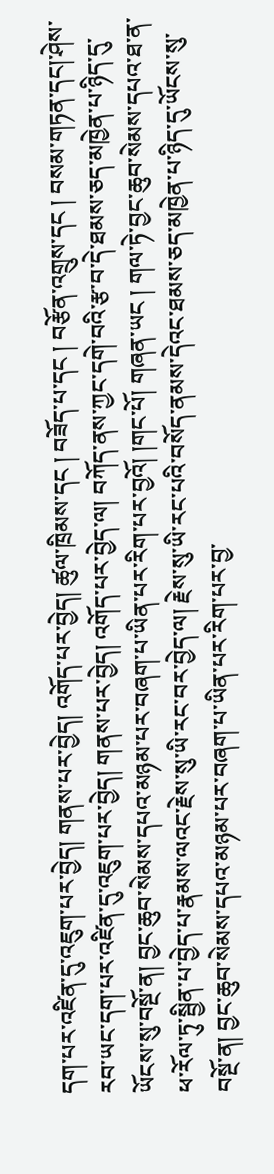དག་པར་འཛིན་དུ་འཇུག་པར་བྱེད། གནས་པར་བྱེད། འགོད་པར་བྱེད། ཚུལ་ཁྲིམས་དང ། བཟོད་པ་དང ། བརྩོན་འགྲུས་དང ། བསམ་གཏན་དང།་ཤེས་རབ་ཡང་དག་པར་འཛིན་དུ་འཇུག་པར་བྱེད། གནས་པར་བྱེད། འགོད་པར་བྱེད་ལ། བཀོད་ནས་ཀྱང་དགེ་བའི་རྩ་བ་དེ་ཐམས་ཅད་མཁྱེན་པ་ཉིད་དུ་ཡོངས་སུ་བསྔོ་ན། བྱང་ཆུབ་སེམས་དཔའ་མཉམ་པར་བཞག་པ་ཡིན་པར་རིག་པར་བྱའོ། །གང་པོ། གཞན་ཡང ། གལ་ཏེ་བྱང་ཆུབ་སེམས་དཔའ་ཐ་ན་ཕ་རོལ་ཏུ་སྦྱིན་པ་བྱེད་པ་རྣམས་ལའང་རྗེས་སུ་ཡི་རང་བར་བྱེད་ལ། རྗེས་སུ་ཡི་རང་པའི་བསོད་ནམས་དེའང་ཐམས་ཅད་མཁྱེན་པ་ཉིད་དུ་ཡོངས་སུ་བསྔོ་ན། བྱང་ཆུབ་སེམས་དཔའ་མཉམ་པར་བཞག་པ་ཡིན་པར་རིག་པར་བྱ་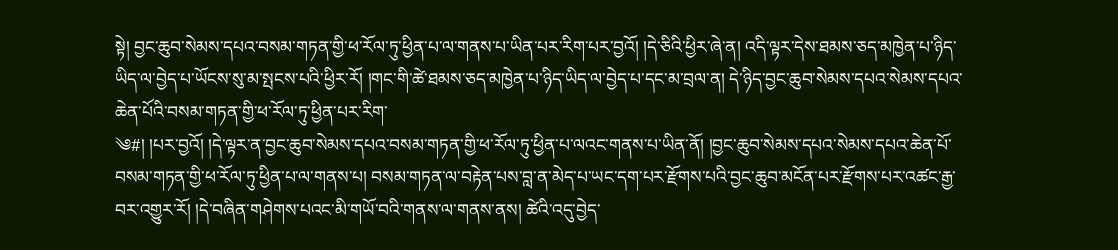སྟེ། བྱང་ཆུབ་སེམས་དཔའ་བསམ་གཏན་གྱི་ཕ་རོལ་ཏུ་ཕྱིན་པ་ལ་གནས་པ་ཡིན་པར་རིག་པར་བྱའོ། །དེ་ཅིའི་ཕྱིར་ཞེ་ན། འདི་ལྟར་དེས་ཐམས་ཅད་མཁྱེན་པ་ཉིད་ཡིད་ལ་བྱེད་པ་ཡོངས་སུ་མ་སྤངས་པའི་ཕྱིར་རོ། །གང་གི་ཚེ་ཐམས་ཅད་མཁྱེན་པ་ཉིད་ཡིད་ལ་བྱེད་པ་དང་མ་བྲལ་ན། དེ་ཉིད་བྱང་ཆུབ་སེམས་དཔའ་སེམས་དཔའ་ཆེན་པོའི་བསམ་གཏན་གྱི་ཕ་རོལ་ཏུ་ཕྱིན་པར་རིག་
༄#། །པར་བྱའོ། །དེ་ལྟར་ན་བྱང་ཆུབ་སེམས་དཔའ་བསམ་གཏན་གྱི་ཕ་རོལ་ཏུ་ཕྱིན་པ་ལའང་གནས་པ་ཡིན་ནོ། །བྱང་ཆུབ་སེམས་དཔའ་སེམས་དཔའ་ཆེན་པོ་བསམ་གཏན་གྱི་ཕ་རོལ་ཏུ་ཕྱིན་པ་ལ་གནས་པ། བསམ་གཏན་ལ་བརྟེན་པས་བླ་ན་མེད་པ་ཡང་དག་པར་རྫོགས་པའི་བྱང་ཆུབ་མངོན་པར་རྫོགས་པར་འཚང་རྒྱ་བར་འགྱུར་རོ། །དེ་བཞིན་གཤེགས་པའང་མི་གཡོ་བའི་གནས་ལ་གནས་ནས། ཚེའི་འདུ་བྱེད་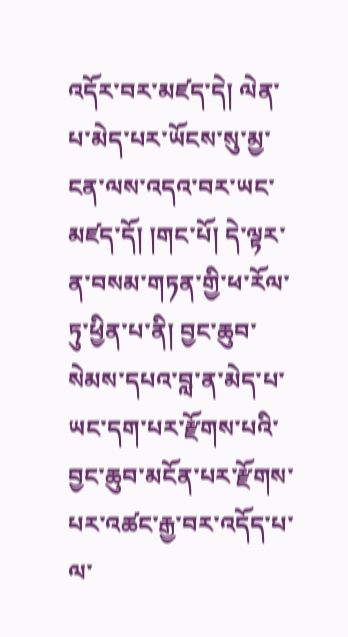འདོར་བར་མཛད་དེ། ལེན་པ་མེད་པར་ཡོངས་སུ་མྱ་ངན་ལས་འདའ་བར་ཡང་མཛད་དོ། །གང་པོ། དེ་ལྟར་ན་བསམ་གཏན་གྱི་ཕ་རོལ་ཏུ་ཕྱིན་པ་ནི། བྱང་ཆུབ་སེམས་དཔའ་བླ་ན་མེད་པ་ཡང་དག་པར་རྫོགས་པའི་བྱང་ཆུབ་མངོན་པར་རྫོགས་པར་འཚང་རྒྱ་བར་འདོད་པ་ལ་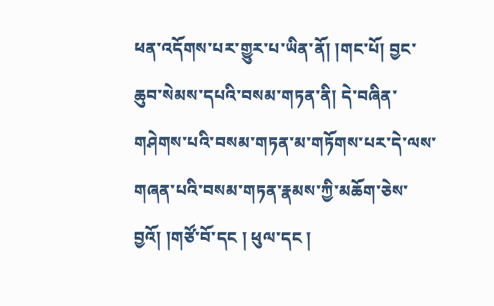ཕན་འདོགས་པར་གྱུར་པ་ཡིན་ནོ། །གང་པོ། བྱང་ཆུབ་སེམས་དཔའི་བསམ་གཏན་ནི། དེ་བཞིན་གཤེགས་པའི་བསམ་གཏན་མ་གཏོགས་པར་དེ་ལས་གཞན་པའི་བསམ་གཏན་རྣམས་ཀྱི་མཆོག་ཅེས་བྱའོ། །གཙོ་བོ་དང ། ཕུལ་དང །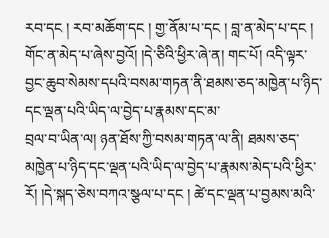རབ་དང ། རབ་མཆོག་དང ། གྱ་ནོམ་པ་དང ། བླ་ན་མེད་པ་དང ། གོང་ན་མེད་པ་ཞེས་བྱའོ། །དེ་ཅིའི་ཕྱིར་ཞེ་ན། གང་པོ། འདི་ལྟར་བྱང་ཆུབ་སེམས་དཔའི་བསམ་གཏན་ནི་ཐམས་ཅད་མཁྱེན་པ་ཉིད་དང་ལྡན་པའི་ཡིད་ལ་བྱེད་པ་རྣམས་དང་མ་
བྲལ་བ་ཡིན་ལ། ཉན་ཐོས་ཀྱི་བསམ་གཏན་ལ་ནི། ཐམས་ཅད་མཁྱེན་པ་ཉིད་དང་ལྡན་པའི་ཡིད་ལ་བྱེད་པ་རྣམས་མེད་པའི་ཕྱིར་རོ། །དེ་སྐད་ཅེས་བཀའ་སྩལ་པ་དང ། ཚེ་དང་ལྡན་པ་བྱམས་མའི་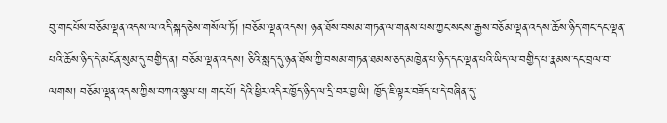བུ་གང་པོས་བཅོམ་ལྡན་འདས་ལ་འདི་སྐད་ཅེས་གསོལ་ཏོ། །བཅོམ་ལྡན་འདས། ཉན་ཐོས་བསམ་གཏན་ལ་གནས་པས་ཀྱང་སངས་རྒྱས་བཅོམ་ལྡན་འདས་ཆོས་ཉིད་གང་དང་ལྡན་པའི་ཆོས་ཉིད་དེ་མངོན་སུམ་དུ་བགྱིད་ན། བཅོམ་ལྡན་འདས། ཅིའི་སླད་དུ་ཉན་ཐོས་ཀྱི་བསམ་གཏན་ཐམས་ཅད་མཁྱེན་པ་ཉིད་དང་ལྡན་པའི་ཡིད་ལ་བགྱིད་པ་རྣམས་དང་བྲལ་བ་ལགས། བཅོམ་ལྡན་འདས་ཀྱིས་བཀའ་སྩལ་པ། གང་པོ། དེའི་ཕྱིར་འདིར་ཁྱོད་ཉིད་ལ་དྲི་བར་བྱ་ཡི། ཁྱོད་ཇི་ལྟར་བཟོད་པ་དེ་བཞིན་དུ་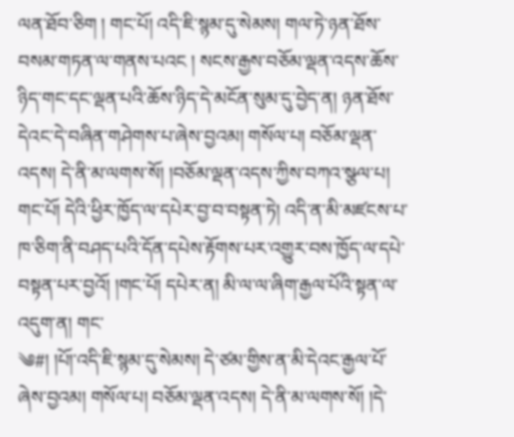ལན་ཐོབ་ཅིག ། གང་པོ། འདི་ཇི་སྙམ་དུ་སེམས། གལ་ཏེ་ཉན་ཐོས་བསམ་གཏན་ལ་གནས་པའང ། སངས་རྒྱས་བཅོམ་ལྡན་འདས་ཆོས་ཉིད་གང་དང་ལྡན་པའི་ཆོས་ཉིད་དེ་མངོན་སུམ་དུ་བྱེད་ན། ཉན་ཐོས་དེའང་དེ་བཞིན་གཤེགས་པ་ཞེས་བྱའམ། གསོལ་པ། བཅོམ་ལྡན་འདས། དེ་ནི་མ་ལགས་སོ། །བཅོམ་ལྡན་འདས་ཀྱིས་བཀའ་སྩལ་པ། གང་པོ། དེའི་ཕྱིར་ཁྱོད་ལ་དཔེར་བྱ་བ་བསྟན་ཏེ། འདི་ན་མི་མཛངས་པ་ཁ་ཅིག་ནི་བཤད་པའི་དོན་དཔེས་རྟོགས་པར་འགྱུར་བས་ཁྱོད་ལ་དཔེ་བསྟན་པར་བྱའོ། །གང་པོ། དཔེར་ན། མི་ལ་ལ་ཞིག་རྒྱལ་པོའི་སྟན་ལ་འདུག་ན། གང་
༄#། །པོ།་འདི་ཇི་སྙམ་དུ་སེམས། དེ་ཙམ་གྱིས་ན་མི་དེའང་རྒྱལ་པོ་ཞེས་བྱའམ། གསོལ་པ། བཅོམ་ལྡན་འདས། དེ་ནི་མ་ལགས་སོ། །དེ་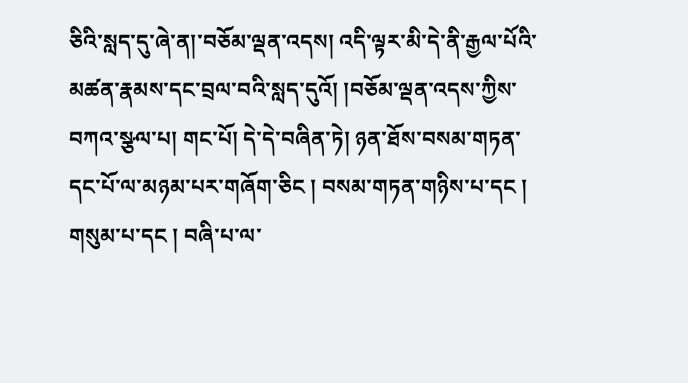ཅིའི་སླད་དུ་ཞེ་ན།་བཅོམ་ལྡན་འདས། འདི་ལྟར་མི་དེ་ནི་རྒྱལ་པོའི་མཚན་རྣམས་དང་བྲལ་བའི་སླད་དུའོ། །བཅོམ་ལྡན་འདས་ཀྱིས་བཀའ་སྩལ་པ། གང་པོ། དེ་དེ་བཞིན་ཏེ། ཉན་ཐོས་བསམ་གཏན་དང་པོ་ལ་མཉམ་པར་གཞོག་ཅིང ། བསམ་གཏན་གཉིས་པ་དང ། གསུམ་པ་དང ། བཞི་པ་ལ་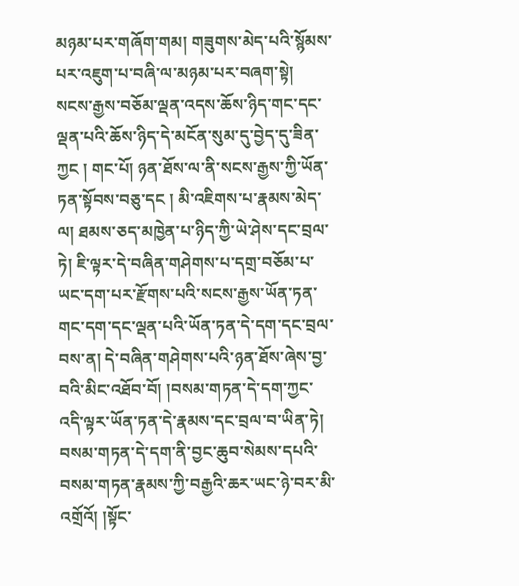མཉམ་པར་གཞོག་གམ། གཟུགས་མེད་པའི་སྙོམས་པར་འཇུག་པ་བཞི་ལ་མཉམ་པར་བཞག་སྟེ། སངས་རྒྱས་བཅོམ་ལྡན་འདས་ཆོས་ཉིད་གང་དང་ལྡན་པའི་ཆོས་ཉིད་དེ་མངོན་སུམ་དུ་བྱེད་དུ་ཟིན་ཀྱང ། གང་པོ། ཉན་ཐོས་ལ་ནི་སངས་རྒྱས་ཀྱི་ཡོན་ཏན་སྟོབས་བཅུ་དང ། མི་འཇིགས་པ་རྣམས་མེད་ལ། ཐམས་ཅད་མཁྱེན་པ་ཉིད་ཀྱི་ཡེ་ཤེས་དང་བྲལ་ཏེ། ཇི་ལྟར་དེ་བཞིན་གཤེགས་པ་དགྲ་བཅོམ་པ་ཡང་དག་པར་རྫོགས་པའི་སངས་རྒྱས་ཡོན་ཏན་གང་དག་དང་ལྡན་པའི་ཡོན་ཏན་དེ་དག་དང་བྲལ་བས་ན། དེ་བཞིན་གཤེགས་པའི་ཉན་ཐོས་ཞེས་བྱ་བའི་མིང་འཐོབ་བོ། །བསམ་གཏན་དེ་དག་ཀྱང་འདི་ལྟར་ཡོན་ཏན་དེ་རྣམས་དང་བྲལ་བ་ཡིན་ཏེ། བསམ་གཏན་དེ་དག་ནི་བྱང་ཆུབ་སེམས་དཔའི་བསམ་གཏན་རྣམས་ཀྱི་བརྒྱའི་ཆར་ཡང་ཉེ་བར་མི་འགྲོའོ། །སྟོང་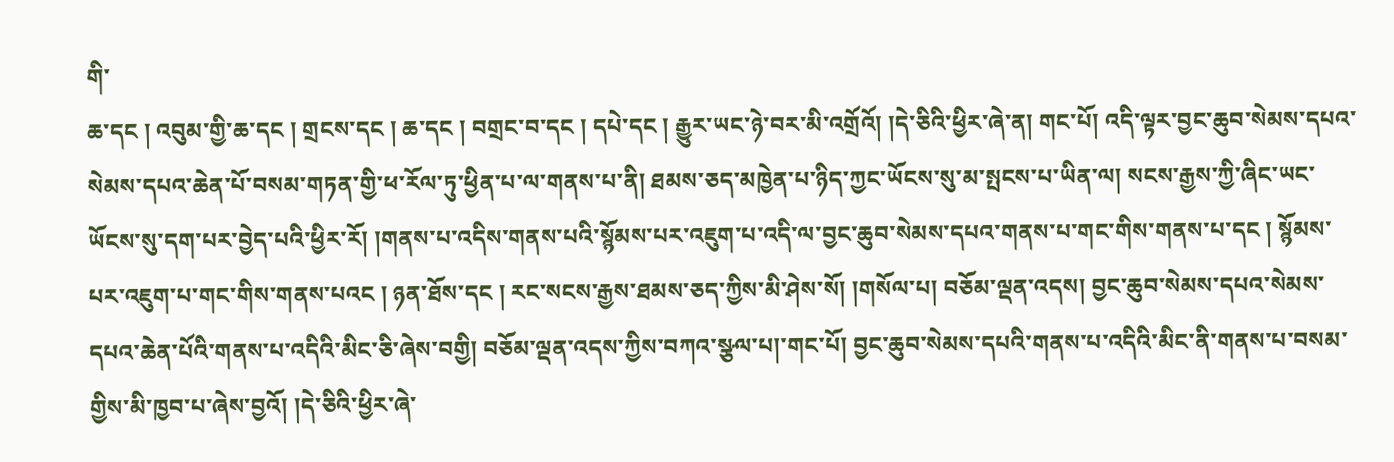གི་
ཆ་དང ། འབུམ་གྱི་ཆ་དང ། གྲངས་དང ། ཆ་དང ། བགྲང་བ་དང ། དཔེ་དང ། རྒྱུར་ཡང་ཉེ་བར་མི་འགྲོའོ། །དེ་ཅིའི་ཕྱིར་ཞེ་ན། གང་པོ། འདི་ལྟར་བྱང་ཆུབ་སེམས་དཔའ་སེམས་དཔའ་ཆེན་པོ་བསམ་གཏན་གྱི་ཕ་རོལ་ཏུ་ཕྱིན་པ་ལ་གནས་པ་ནི། ཐམས་ཅད་མཁྱེན་པ་ཉིད་ཀྱང་ཡོངས་སུ་མ་སྤངས་པ་ཡིན་ལ། སངས་རྒྱས་ཀྱི་ཞིང་ཡང་ཡོངས་སུ་དག་པར་བྱེད་པའི་ཕྱིར་རོ། །གནས་པ་འདིས་གནས་པའི་སྙོམས་པར་འཇུག་པ་འདི་ལ་བྱང་ཆུབ་སེམས་དཔའ་གནས་པ་གང་གིས་གནས་པ་དང ། སྙོམས་པར་འཇུག་པ་གང་གིས་གནས་པའང ། ཉན་ཐོས་དང ། རང་སངས་རྒྱས་ཐམས་ཅད་ཀྱིས་མི་ཤེས་སོ། །གསོལ་པ། བཅོམ་ལྡན་འདས། བྱང་ཆུབ་སེམས་དཔའ་སེམས་དཔའ་ཆེན་པོའི་གནས་པ་འདིའི་མིང་ཅི་ཞེས་བགྱི། བཅོམ་ལྡན་འདས་ཀྱིས་བཀའ་སྩལ་པ།་གང་པོ། བྱང་ཆུབ་སེམས་དཔའི་གནས་པ་འདིའི་མིང་ནི་གནས་པ་བསམ་གྱིས་མི་ཁྱབ་པ་ཞེས་བྱའོ། །དེ་ཅིའི་ཕྱིར་ཞེ་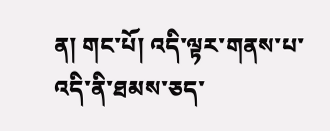ན། གང་པོ། འདི་ལྟར་གནས་པ་འདི་ནི་ཐམས་ཅད་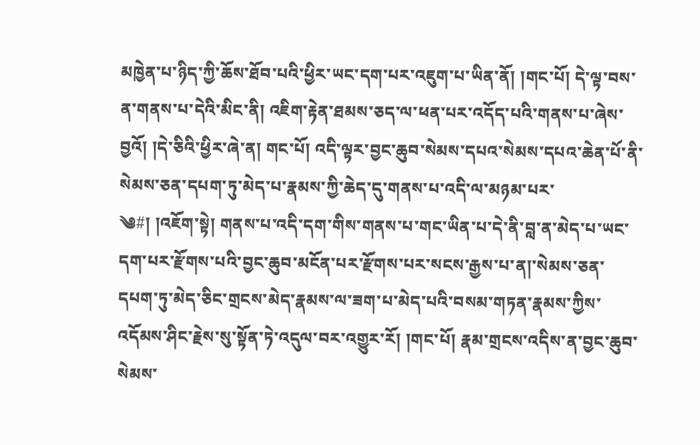མཁྱེན་པ་ཉིད་ཀྱི་ཆོས་ཐོབ་པའི་ཕྱིར་ཡང་དག་པར་འཇུག་པ་ཡིན་ནོ། །གང་པོ། དེ་ལྟ་བས་ན་གནས་པ་དེའི་མིང་ནི། འཇིག་རྟེན་ཐམས་ཅད་ལ་ཕན་པར་འདོད་པའི་གནས་པ་ཞེས་བྱའོ། །དེ་ཅིའི་ཕྱིར་ཞེ་ན། གང་པོ། འདི་ལྟར་བྱང་ཆུབ་སེམས་དཔའ་སེམས་དཔའ་ཆེན་པོ་ནི་སེམས་ཅན་དཔག་ཏུ་མེད་པ་རྣམས་ཀྱི་ཆེད་དུ་གནས་པ་འདི་ལ་མཉམ་པར་
༄#། །འཇོག་སྟེ། གནས་པ་འདི་དག་གིས་གནས་པ་གང་ཡིན་པ་དེ་ནི་བླ་ན་མེད་པ་ཡང་དག་པར་རྫོགས་པའི་བྱང་ཆུབ་མངོན་པར་རྫོགས་པར་སངས་རྒྱས་པ་ན།་སེམས་ཅན་དཔག་ཏུ་མེད་ཅིང་གྲངས་མེད་རྣམས་ལ་ཟག་པ་མེད་པའི་བསམ་གཏན་རྣམས་ཀྱིས་འདོམས་ཤིང་རྗེས་སུ་སྟོན་ཏེ་འདུལ་བར་འགྱུར་རོ། །གང་པོ། རྣམ་གྲངས་འདིས་ན་བྱང་ཆུབ་སེམས་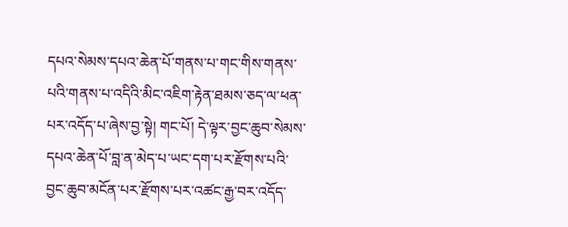དཔའ་སེམས་དཔའ་ཆེན་པོ་གནས་པ་གང་གིས་གནས་པའི་གནས་པ་འདིའི་མིང་འཇིག་རྟེན་ཐམས་ཅད་ལ་ཕན་པར་འདོད་པ་ཞེས་བྱ་སྟེ། གང་པོ། དེ་ལྟར་བྱང་ཆུབ་སེམས་དཔའ་ཆེན་པོ་བླ་ན་མེད་པ་ཡང་དག་པར་རྫོགས་པའི་བྱང་ཆུབ་མངོན་པར་རྫོགས་པར་འཚང་རྒྱ་བར་འདོད་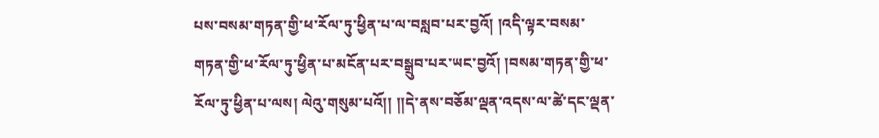པས་བསམ་གཏན་གྱི་ཕ་རོལ་ཏུ་ཕྱིན་པ་ལ་བསླབ་པར་བྱའོ། །འདི་ལྟར་བསམ་གཏན་གྱི་ཕ་རོལ་ཏུ་ཕྱིན་པ་མངོན་པར་བསྒྲུབ་པར་ཡང་བྱའོ། །བསམ་གཏན་གྱི་ཕ་རོལ་ཏུ་ཕྱིན་པ་ལས། ལེའུ་གསུམ་པའོ།། །།དེ་ནས་བཅོམ་ལྡན་འདས་ལ་ཚེ་དང་ལྡན་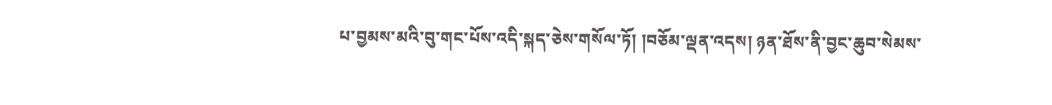པ་བྱམས་མའི་བུ་གང་པོས་འདི་སྐད་ཅེས་གསོལ་ཏོ། །བཅོམ་ལྡན་འདས། ཉན་ཐོས་ནི་བྱང་ཆུབ་སེམས་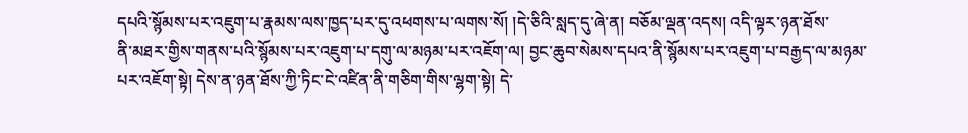དཔའི་སྙོམས་པར་འཇུག་པ་རྣམས་ལས་ཁྱད་པར་དུ་འཕགས་པ་ལགས་སོ། །དེ་ཅིའི་སླད་དུ་ཞེ་ན། བཅོམ་ལྡན་འདས། འདི་ལྟར་ཉན་ཐོས་
ནི་མཐར་གྱིས་གནས་པའི་སྙོམས་པར་འཇུག་པ་དགུ་ལ་མཉམ་པར་འཇོག་ལ། བྱང་ཆུབ་སེམས་དཔའ་ནི་སྙོམས་པར་འཇུག་པ་བརྒྱད་ལ་མཉམ་པར་འཇོག་སྟེ། དེས་ན་ཉན་ཐོས་ཀྱི་ཏིང་ངེ་འཛིན་ནི་གཅིག་གིས་ལྷག་སྟེ། དེ་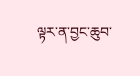ལྟར་ན་བྱང་ཆུབ་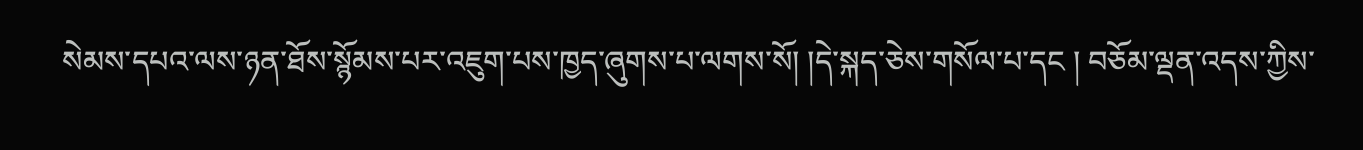སེམས་དཔའ་ལས་ཉན་ཐོས་སྙོམས་པར་འཇུག་པས་ཁྱད་ཞུགས་པ་ལགས་སོ། །དེ་སྐད་ཅེས་གསོལ་པ་དང ། བཅོམ་ལྡན་འདས་ཀྱིས་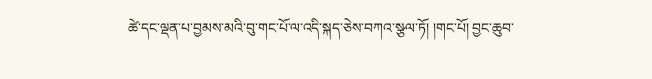ཚེ་དང་ལྡན་པ་བྱམས་མའི་བུ་གང་པོ་ལ་འདི་སྐད་ཅེས་བཀའ་སྩལ་ཏོ། །གང་པོ། བྱང་ཆུབ་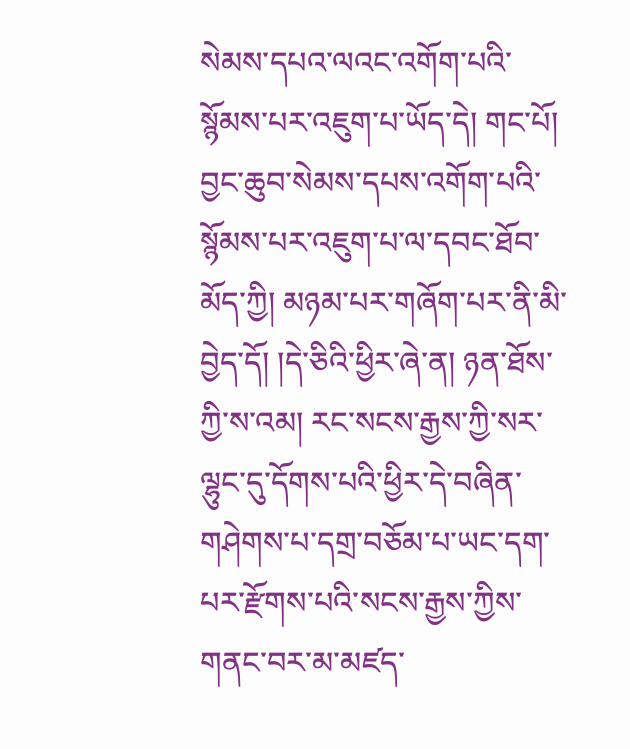སེམས་དཔའ་ལའང་འགོག་པའི་སྙོམས་པར་འཇུག་པ་ཡོད་དེ། གང་པོ། བྱང་ཆུབ་སེམས་དཔས་འགོག་པའི་སྙོམས་པར་འཇུག་པ་ལ་དབང་ཐོབ་མོད་ཀྱི། མཉམ་པར་གཞོག་པར་ནི་མི་བྱེད་དོ། །དེ་ཅིའི་ཕྱིར་ཞེ་ན། ཉན་ཐོས་ཀྱི་ས་འམ། རང་སངས་རྒྱས་ཀྱི་སར་ལྷུང་དུ་དོགས་པའི་ཕྱིར་དེ་བཞིན་གཤེགས་པ་དགྲ་བཅོམ་པ་ཡང་དག་པར་རྫོགས་པའི་སངས་རྒྱས་ཀྱིས་གནང་བར་མ་མཛད་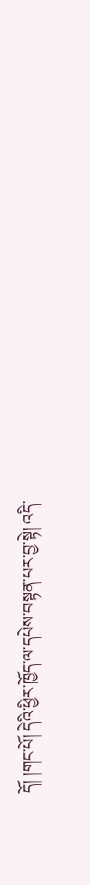དོ། །གང་པོ། དེའི་ཕྱིར་ཁྱོད་ལ་དཔེས་བསྟན་པར་བྱ་སྟེ། འདི་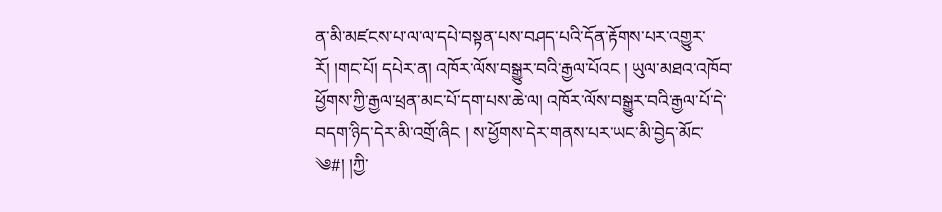ན་མི་མཛངས་པ་ལ་ལ་དཔེ་བསྟན་པས་བཤད་པའི་དོན་རྟོགས་པར་འགྱུར་རོ། །གང་པོ། དཔེར་ན། འཁོར་ལོས་བསྒྱུར་བའི་རྒྱལ་པོའང ། ཡུལ་མཐའ་འཁོབ་ཕྱོགས་ཀྱི་རྒྱལ་ཕྲན་མང་པོ་དག་པས་ཆེ་ལ། འཁོར་ལོས་བསྒྱུར་བའི་རྒྱལ་པོ་དེ་བདག་ཉིད་དེར་མི་འགྲོ་ཞིང ། ས་ཕྱོགས་དེར་གནས་པར་ཡང་མི་བྱེད་མོང་
༄#། །ཀྱི་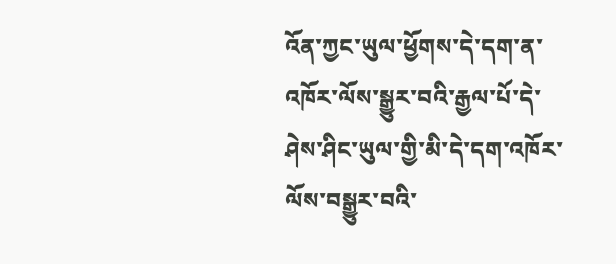འོན་ཀྱང་ཡུལ་ཕྱོགས་དེ་དག་ན་འཁོར་ལོས་སྒྱུར་བའི་རྒྱལ་པོ་དེ་ཤེས་ཤིང་ཡུལ་གྱི་མི་དེ་དག་འཁོར་ལོས་བསྒྱུར་བའི་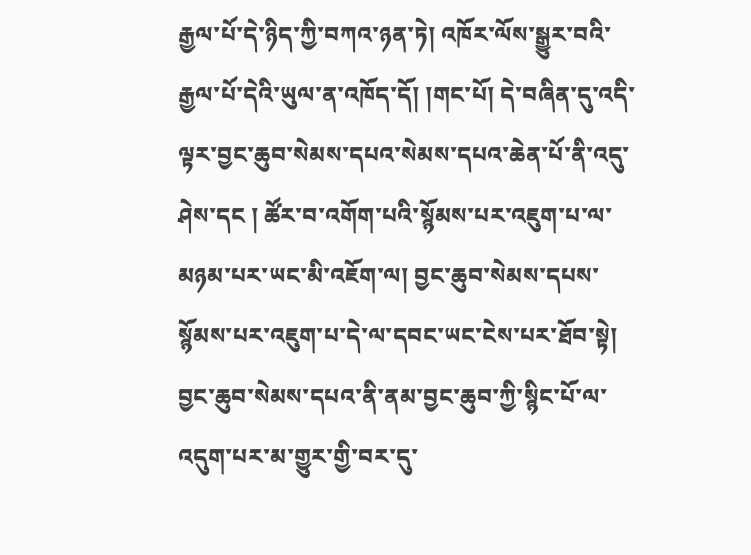རྒྱལ་པོ་དེ་ཉིད་ཀྱི་བཀའ་ཉན་ཏེ། འཁོར་ལོས་སྒྱུར་བའི་རྒྱལ་པོ་དེའི་ཡུལ་ན་འཁོད་དོ། །གང་པོ། དེ་བཞིན་དུ་འདི་ལྟར་བྱང་ཆུབ་སེམས་དཔའ་སེམས་དཔའ་ཆེན་པོ་ནི་འདུ་ཤེས་དང ། ཚོར་བ་འགོག་པའི་སྙོམས་པར་འཇུག་པ་ལ་མཉམ་པར་ཡང་མི་འཇོག་ལ། བྱང་ཆུབ་སེམས་དཔས་སྙོམས་པར་འཇུག་པ་དེ་ལ་དབང་ཡང་ངེས་པར་ཐོབ་སྟེ། བྱང་ཆུབ་སེམས་དཔའ་ནི་ནམ་བྱང་ཆུབ་ཀྱི་སྙིང་པོ་ལ་འདུག་པར་མ་གྱུར་གྱི་བར་དུ་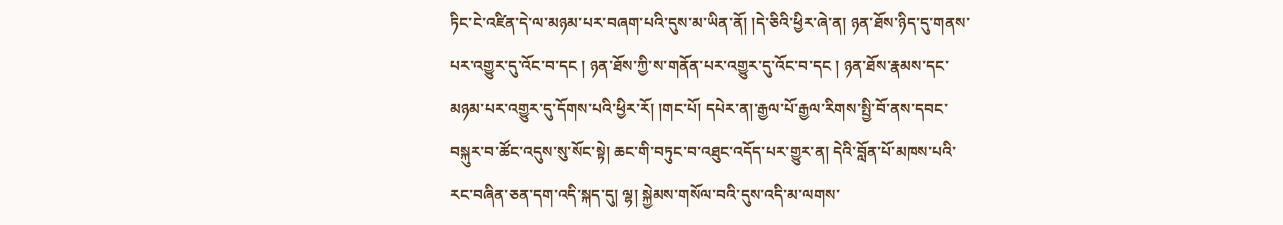ཏིང་ངེ་འཛིན་དེ་ལ་མཉམ་པར་བཞག་པའི་དུས་མ་ཡིན་ནོ། །དེ་ཅིའི་ཕྱིར་ཞེ་ན། ཉན་ཐོས་ཉིད་དུ་གནས་པར་འགྱུར་དུ་འོང་བ་དང ། ཉན་ཐོས་ཀྱི་ས་གནོན་པར་འགྱུར་དུ་འོང་བ་དང ། ཉན་ཐོས་རྣམས་དང་མཉམ་པར་འགྱུར་དུ་དོགས་པའི་ཕྱིར་རོ། །གང་པོ། དཔེར་ན།་རྒྱལ་པོ་རྒྱལ་རིགས་སྤྱི་བོ་ནས་དབང་བསྐུར་བ་ཚོང་འདུས་སུ་སོང་སྟེ། ཆང་གི་བཏུང་བ་འཐུང་འདོད་པར་གྱུར་ན། དེའི་བློན་པོ་མཁས་པའི་རང་བཞིན་ཅན་དག་འདི་སྐད་དུ། ལྷ། སྐྱེམས་གསོལ་བའི་དུས་འདི་མ་ལགས་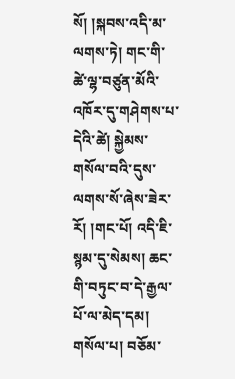སོ། །སྐབས་འདི་མ་ལགས་ཏེ། གང་གི་ཚེ་ལྷ་བཙུན་མོའི་འཁོར་དུ་གཤེགས་པ་དེའི་ཚེ། སྐྱེམས་གསོལ་བའི་དུས་
ལགས་སོ་ཞེས་ཟེར་རོ། །གང་པོ། འདི་ཇི་སྙམ་དུ་སེམས། ཆང་གི་བཏུང་བ་དེ་རྒྱལ་པོ་ལ་མེད་དམ། གསོལ་པ། བཅོམ་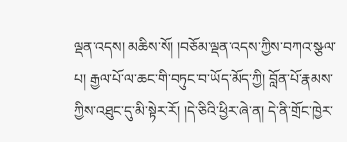ལྡན་འདས། མཆིས་སོ། །བཅོམ་ལྡན་འདས་ཀྱིས་བཀའ་སྩལ་པ། རྒྱལ་པོ་ལ་ཆང་གི་བཏུང་བ་ཡོད་མོད་ཀྱི། བློན་པོ་རྣམས་ཀྱིས་འཐུང་དུ་མི་སྟེར་རོ། །དེ་ཅིའི་ཕྱིར་ཞེ་ན། དེ་ནི་གྲོང་ཁྱེར་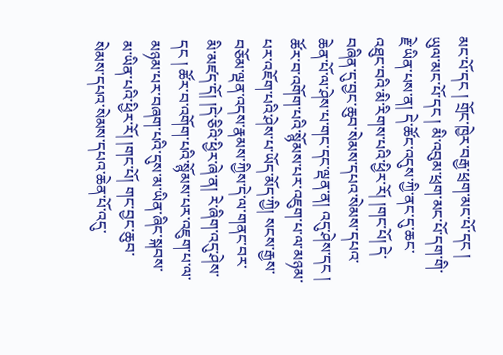མང་པོ་དང ། གྲོང་ཁྱེར་བརྒྱ་ཕྲག་མང་པོ་དང ། ཡུལ་མང་པོ་དང ། མི་འབུམ་ཕྲག་མང་པོ་དག་གི་རྗེ་ཡིན་པས་ན། དེ་ཚོང་འདུས་ཀྱི་ནང་དུ་ཆང་འཐུང་བའི་མི་རིགས་པའི་ཕྱིར་རོ། །གང་པོ། དེ་བཞིན་དུ་བྱང་ཆུབ་སེམས་དཔའ་སེམས་དཔའ་ཆེན་པོ་ལ་ཤེས་པ་གང་དང་ལྡན་ན། འདུ་ཤེས་དང ། ཚོར་བ་འགོག་པའི་སྙོམས་པར་འཇུག་པ་ལ་མཉམ་པར་འཇོག་པའི་ཤེས་པ་ཡོད་མོད་ཀྱི། སངས་རྒྱས་བཅོམ་ལྡན་འདས་རྣམས་ཀྱིས་དེ་ལ་གནང་བར་མི་མཛད་དོ། །དེ་ཅིའི་ཕྱིར་ཞེ་ན། རེ་ཞིག་འདུ་ཤེས་དང ། ཚོར་བ་འགོག་པའི་སྙོམས་པར་འཇུག་པ་ལ་མཉམ་པར་བཞག་པའི་དུས་མ་ཡིན་ཞིང་སྐབས་མ་ཡིན་པའི་ཕྱིར་རོ། །གང་པོ། གང་བྱང་ཆུབ་སེམས་དཔའ་སེམས་དཔའ་ཆེན་པོ་འདུ་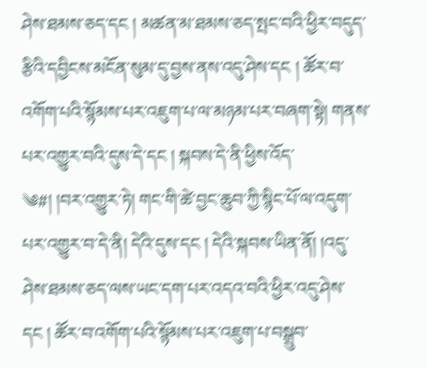ཤེས་ཐམས་ཅད་དང ། མཚན་མ་ཐམས་ཅད་སྤང་བའི་ཕྱིར་བདུད་རྩིའི་དབྱིངས་མངོན་སུམ་དུ་བྱས་ནས་འདུ་ཤེས་དང ། ཚོར་བ་འགོག་པའི་སྙོམས་པར་འཇུག་པ་ལ་མཉམ་པར་བཞག་སྟེ། གནས་པར་འགྱུར་བའི་དུས་དེ་དང ། སྐབས་དེ་ནི་ཕྱིས་འོད་
༄#། །བར་འགྱུར་ཏེ། གང་གི་ཚེ་བྱང་ཆུབ་ཀྱི་སྙིང་པོ་ལ་འདུག་པར་འགྱུར་བ་དེ་ནི། དེའི་དུས་དང ། དེའི་སྐབས་ཡིན་ནོ། །འདུ་ཤེས་ཐམས་ཅད་ལས་ཡང་དག་པར་འདའ་བའི་ཕྱིར་འདུ་ཤེས་དང ། ཚོར་བ་འགོག་པའི་སྙོམས་པར་འཇུག་པ་བསྒྲུབ་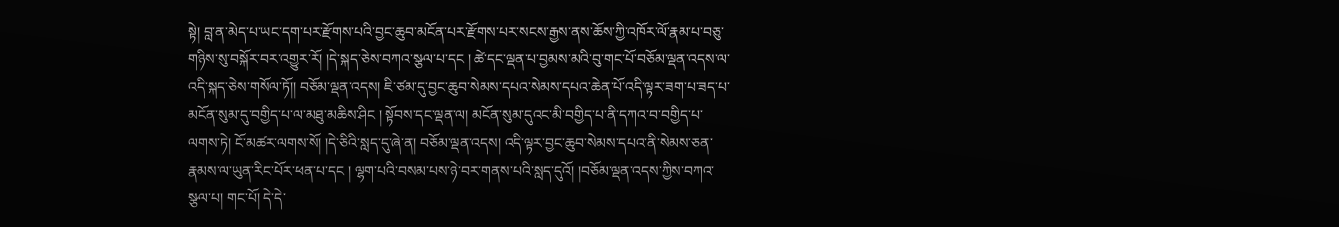སྟེ། བླ་ན་མེད་པ་ཡང་དག་པར་རྫོགས་པའི་བྱང་ཆུབ་མངོན་པར་རྫོགས་པར་སངས་རྒྱས་ནས་ཆོས་ཀྱི་འཁོར་ལོ་རྣམ་པ་བཅུ་གཉིས་སུ་བསྐོར་བར་འགྱུར་རོ། །དེ་སྐད་ཅེས་བཀའ་སྩལ་པ་དང ། ཚེ་དང་ལྡན་པ་བྱམས་མའི་བུ་གང་པོ་བཅོམ་ལྡན་འདས་ལ་འདི་སྐད་ཅེས་གསོལ་ཏོ།། བཅོམ་ལྡན་འདས། ཇི་ཙམ་དུ་བྱང་ཆུབ་སེམས་དཔའ་སེམས་དཔའ་ཆེན་པོ་འདི་ལྟར་ཟག་པ་ཟད་པ་མངོན་སུམ་དུ་བགྱིད་པ་ལ་མཐུ་མཆིས་ཤིང ། སྟོབས་དང་ལྡན་ལ། མངོན་སུམ་དུའང་མི་བགྱིད་པ་ནི་དཀའ་བ་བགྱིད་པ་ལགས་ཏེ། ངོ་མཚར་ལགས་སོ། །དེ་ཅིའི་སླད་དུ་ཞེ་ན། བཅོམ་ལྡན་འདས། འདི་ལྟར་བྱང་ཆུབ་སེམས་དཔའ་ནི་སེམས་ཅན་རྣམས་ལ་ཡུན་རིང་པོར་ཕན་པ་དང ། ལྷག་པའི་བསམ་པས་ཉེ་བར་གནས་པའི་སླད་དུའོ། །བཅོམ་ལྡན་འདས་ཀྱིས་བཀའ་སྩལ་པ། གང་པོ། དེ་དེ་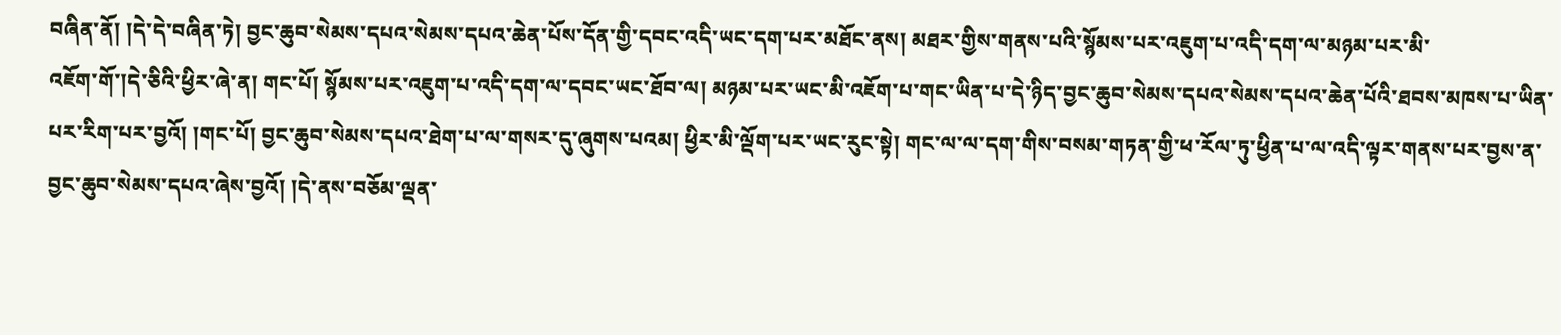བཞིན་ནོ། །དེ་དེ་བཞིན་ཏེ། བྱང་ཆུབ་སེམས་དཔའ་སེམས་དཔའ་ཆེན་པོས་དོན་གྱི་དབང་འདི་ཡང་དག་པར་མཐོང་ནས། མཐར་གྱིས་གནས་པའི་སྙོམས་པར་འཇུག་པ་འདི་དག་ལ་མཉམ་པར་མི་
འཇོག་གོ་།དེ་ཅིའི་ཕྱིར་ཞེ་ན། གང་པོ། སྙོམས་པར་འཇུག་པ་འདི་དག་ལ་དབང་ཡང་ཐོབ་ལ། མཉམ་པར་ཡང་མི་འཇོག་པ་གང་ཡིན་པ་དེ་ཉིད་བྱང་ཆུབ་སེམས་དཔའ་སེམས་དཔའ་ཆེན་པོའི་ཐབས་མཁས་པ་ཡིན་པར་རིག་པར་བྱའོ། །གང་པོ། བྱང་ཆུབ་སེམས་དཔའ་ཐེག་པ་ལ་གསར་དུ་ཞུགས་པའམ། ཕྱིར་མི་ལྡོག་པར་ཡང་རུང་སྟེ། གང་ལ་ལ་དག་གིས་བསམ་གཏན་གྱི་ཕ་རོལ་ཏུ་ཕྱིན་པ་ལ་འདི་ལྟར་གནས་པར་བྱས་ན་བྱང་ཆུབ་སེམས་དཔའ་ཞེས་བྱའོ། །དེ་ནས་བཅོམ་ལྡན་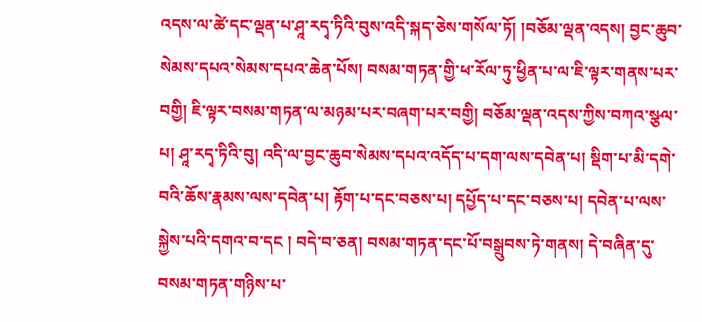འདས་ལ་ཚེ་དང་ལྡན་པ་ཤཱ་རདྭ་ཏིའི་བུས་འདི་སྐད་ཅེས་གསོལ་ཏོ། །བཅོམ་ལྡན་འདས། བྱང་ཆུབ་སེམས་དཔའ་སེམས་དཔའ་ཆེན་པོས། བསམ་གཏན་གྱི་ཕ་རོལ་ཏུ་ཕྱིན་པ་ལ་ཇི་ལྟར་གནས་པར་བགྱི། ཇི་ལྟར་བསམ་གཏན་ལ་མཉམ་པར་བཞག་པར་བགྱི། བཅོམ་ལྡན་འདས་ཀྱིས་བཀའ་སྩལ་པ། ཤཱ་རདྭ་ཏིའི་བུ། འདི་ལ་བྱང་ཆུབ་སེམས་དཔའ་འདོད་པ་དག་ལས་དབེན་པ། སྡིག་པ་མི་དགེ་བའི་ཆོས་རྣམས་ལས་དབེན་པ། རྟོག་པ་དང་བཅས་པ། དཔྱོད་པ་དང་བཅས་པ། དབེན་པ་ལས་སྐྱེས་པའི་དགའ་བ་དང ། བདེ་བ་ཅན། བསམ་གཏན་དང་པོ་བསྒྲུབས་ཏེ་གནས། དེ་བཞིན་དུ་བསམ་གཏན་གཉིས་པ་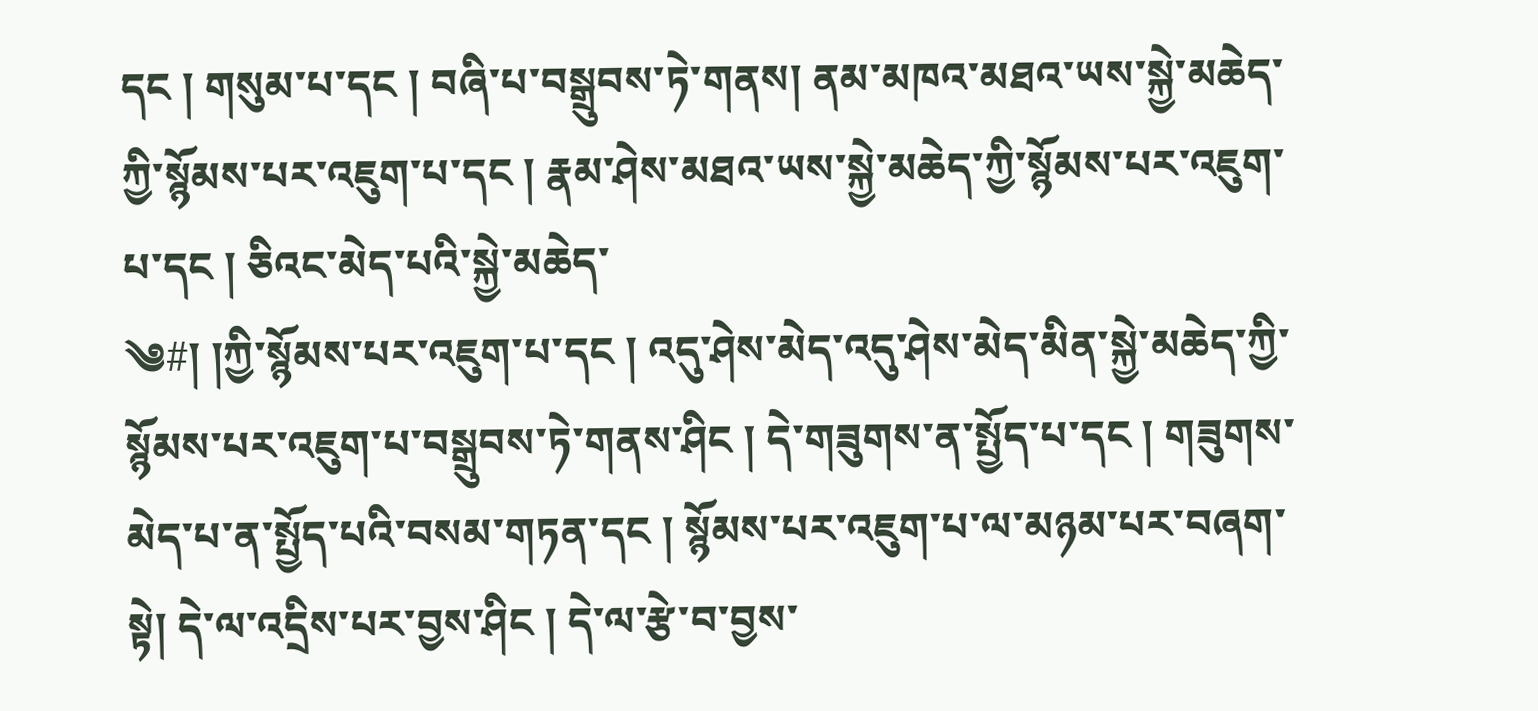དང ། གསུམ་པ་དང ། བཞི་པ་བསྒྲུབས་ཏེ་གནས། ནམ་མཁའ་མཐའ་ཡས་སྐྱེ་མཆེད་ཀྱི་སྙོམས་པར་འཇུག་པ་དང ། རྣམ་ཤེས་མཐའ་ཡས་སྐྱེ་མཆེད་ཀྱི་སྙོམས་པར་འཇུག་པ་དང ། ཅིའང་མེད་པའི་སྐྱེ་མཆེད་
༄#། །ཀྱི་སྙོམས་པར་འཇུག་པ་དང ། འདུ་ཤེས་མེད་འདུ་ཤེས་མེད་མིན་སྐྱེ་མཆེད་ཀྱི་སྙོམས་པར་འཇུག་པ་བསྒྲུབས་ཏེ་གནས་ཤིང ། དེ་གཟུགས་ན་སྤྱོད་པ་དང ། གཟུགས་མེད་པ་ན་སྤྱོད་པའི་བསམ་གཏན་དང ། སྙོམས་པར་འཇུག་པ་ལ་མཉམ་པར་བཞག་སྟེ། དེ་ལ་འདྲིས་པར་བྱས་ཤིང ། དེ་ལ་རྩེ་བ་བྱས་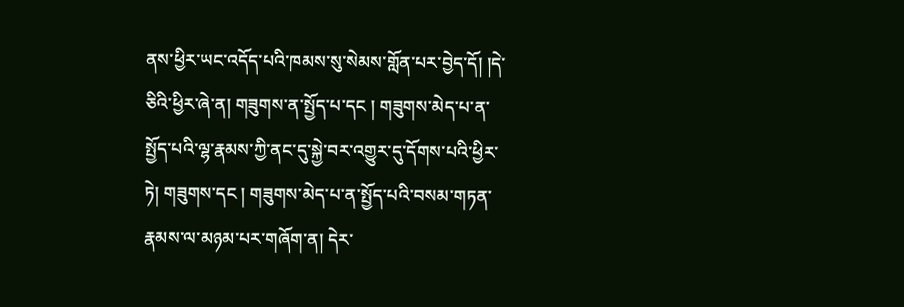ནས་ཕྱིར་ཡང་འདོད་པའི་ཁམས་སུ་སེམས་གློན་པར་བྱེད་དོ། །དེ་ཅིའི་ཕྱིར་ཞེ་ན། གཟུགས་ན་སྤྱོད་པ་དང ། གཟུགས་མེད་པ་ན་སྤྱོད་པའི་ལྷ་རྣམས་ཀྱི་ནང་དུ་སྐྱེ་བར་འགྱུར་དུ་དོགས་པའི་ཕྱིར་ཏེ། གཟུགས་དང ། གཟུགས་མེད་པ་ན་སྤྱོད་པའི་བསམ་གཏན་རྣམས་ལ་མཉམ་པར་གཞོག་ན། དེར་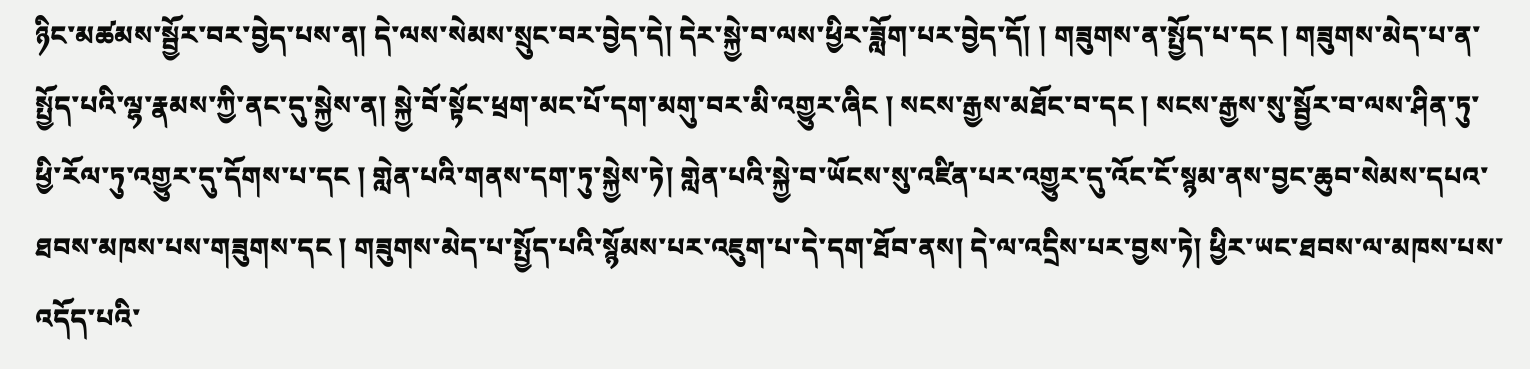ཉིང་མཚམས་སྦྱོར་བར་བྱེད་པས་ན། དེ་ལས་སེམས་སྲུང་བར་བྱེད་དེ། དེར་སྐྱེ་བ་ལས་ཕྱིར་ཟློག་པར་བྱེད་དོ། ། གཟུགས་ན་སྤྱོད་པ་དང ། གཟུགས་མེད་པ་ན་སྤྱོད་པའི་ལྷ་རྣམས་ཀྱི་ནང་དུ་སྐྱེས་ན། སྐྱེ་བོ་སྟོང་ཕྲག་མང་པོ་དག་མགུ་བར་མི་འགྱུར་ཞིང ། སངས་རྒྱས་མཐོང་བ་དང ། སངས་རྒྱས་སུ་སྦྱོར་བ་ལས་ཤིན་ཏུ་ཕྱི་རོལ་ཏུ་འགྱུར་དུ་དོགས་པ་དང ། གླེན་པའི་གནས་དག་ཏུ་སྐྱེས་ཏེ། གླེན་པའི་སྐྱེ་བ་ཡོངས་སུ་འཛིན་པར་འགྱུར་དུ་འོང་ངོ་སྙམ་ནས་བྱང་ཆུབ་སེམས་དཔའ་ཐབས་མཁས་པས་གཟུགས་དང ། གཟུགས་མེད་པ་སྤྱོད་པའི་སྙོམས་པར་འཇུག་པ་དེ་དག་ཐོབ་ནས། དེ་ལ་འདྲིས་པར་བྱས་ཏེ། ཕྱིར་ཡང་ཐབས་ལ་མཁས་པས་འདོད་པའི་